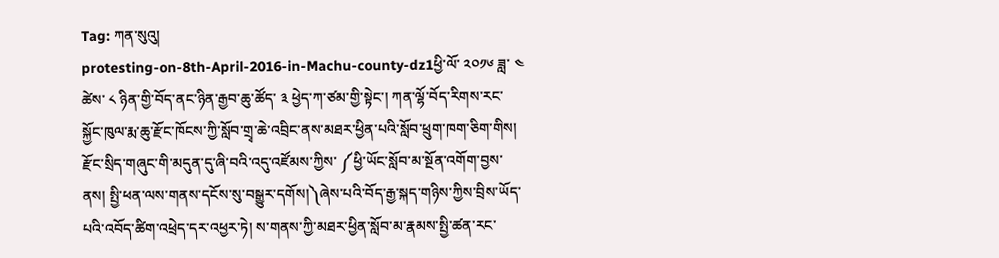Tag: ཀན་སུའུ།
protesting-on-8th-April-2016-in-Machu-county-dz1ཕྱི་ལོ་ ༢༠༡༦ ཟླ་ ༤ ཚེས་ ༨ ཉིན་གྱི་བོད་ནང་ཉིན་རྒྱབ་ཆུ་ཚོད་ ༣ ཕྱེད་ཀ་ཙམ་གྱི་སྟེང་། ཀན་ལྷོ་བོད་རིགས་རང་སྐྱོང་ཁུལ་རྨ་ཆུ་རྫོང་ཁོངས་ཀྱི་སློབ་གྲྭ་ཆེ་འབྲིང་ནས་མཐར་ཕྱིན་པའི་སློབ་ཕྲུག་ཁག་ཅིག་གིས། རྫོང་སྲིད་གཞུང་གི་མདུན་དུ་ཞི་བའི་འདུ་འཛོམས་ཀྱིས་ ༼ཕྱི་ཡོང་སློབ་མ་སྔོན་འགོག་བྱས་ནས། སྤྱི་ཕན་ལས་གནས་དངོས་སུ་བསྒྱུར་དགོས།༽ཞེས་པའི་བོད་རྒྱ་སྐད་གཉིས་ཀྱིས་བྲིས་ཡོད་པའི་འབོད་ཚིག་འཕྲེད་དར་འཕྱར་ཏེ། ས་གནས་ཀྱི་མཐར་ཕྱིན་སློབ་མ་རྣམས་སྤྱི་ཚན་རང་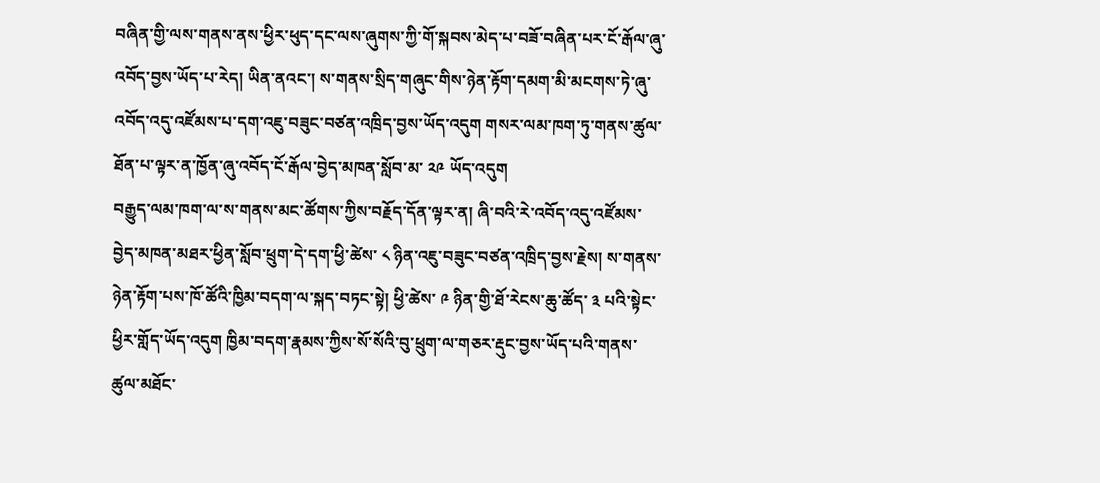བཞིན་གྱི་ལས་གནས་ནས་ཕྱིར་ཕུད་དང་ལས་ཞུགས་ཀྱི་གོ་སྐབས་མེད་པ་བཟོ་བཞིན་པར་ངོ་རྒོལ་ཞུ་འབོད་བྱས་ཡོད་པ་རེད། ཡིན་ནའང་། ས་གནས་སྲིད་གཞུང་གིས་ཉེན་རྟོག་དམག་མི་མངགས་ཏེ་ཞུ་འབོད་འདུ་འཛོམས་པ་དག་འཇུ་བཟུང་བཙན་འཁྲིད་བྱས་ཡོད་འདུག གསར་ལམ་ཁག་ཏུ་གནས་ཚུལ་ཐོན་པ་ལྟར་ན་ཁྱོན་ཞུ་འབོད་ངོ་རྒོལ་བྱེད་མཁན་སློབ་མ་ ༢༩ ཡོད་འདུག
བརྒྱུད་ལམ་ཁག་ལ་ས་གནས་མང་ཚོགས་ཀྱིས་བརྗོད་དོན་ལྟར་ན། ཞི་བའི་རེ་འབོད་འདུ་འཛོམས་བྱེད་མཁན་མཐར་ཕྱིན་སློབ་ཕྲུག་དེ་དག་ཕྱི་ཚེས་ ༨ ཉིན་འཇུ་བཟུང་བཙན་འཁྲིད་བྱས་རྗེས། ས་གནས་ཉེན་རྟོག་པས་ཁོ་ཚོའི་ཁྱིམ་བདག་ལ་སྐད་བཏང་སྟེ། ཕྱི་ཚེས་ ༩ ཉིན་གྱི་ཐོ་རེངས་ཆུ་ཚོད་ ༣ པའི་སྟེང་ཕྱིར་གློད་ཡོད་འདུག ཁྱིམ་བདག་རྣམས་ཀྱིས་སོ་སོའི་བུ་ཕྲུག་ལ་གཅར་རྡུང་བྱས་ཡོད་པའི་གནས་ཚུལ་མཐོང་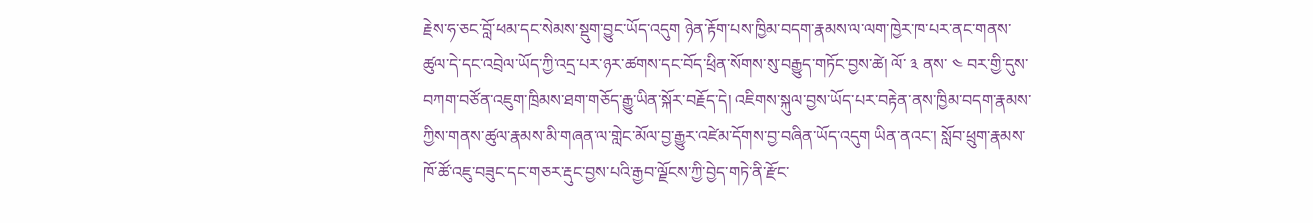རྗེས་ཧ་ཅང་བློ་ཕམ་དང་སེམས་སྡུག་བྱུང་ཡོད་འདུག ཉེན་རྟོག་པས་ཁྱིམ་བདག་རྣམས་ལ་ལག་ཁྱེར་ཁ་པར་ནང་གནས་ཚུལ་དེ་དང་འབྲེལ་ཡོད་ཀྱི་འདྲ་པར་ཉར་ཚགས་དང་བོད་ཕྲིན་སོགས་སུ་བརྒྱུད་གཏོང་བྱས་ཚེ། ལོ་ ༣ ནས་ ༤ བར་གྱི་དུས་བཀག་བཙོན་འཇུག་ཁྲིམས་ཐག་གཅོད་རྒྱུ་ཡིན་སྐོར་བརྗོད་དེ། འཇིགས་སྐུལ་བྱས་ཡོད་པར་བརྟེན་ནས་ཁྱིམ་བདག་རྣམས་ཀྱིས་གནས་ཚུལ་རྣམས་མི་གཞན་ལ་གླེང་མོལ་བྱ་རྒྱུར་འཛེམ་དོགས་བྱ་བཞིན་ཡོད་འདུག ཡིན་ནའང་། སློབ་ཕྲུག་རྣམས་ཁོ་ཚོ་འཇུ་བཟུང་དང་གཅར་རྡུང་བྱས་པའི་རྒྱབ་ལྗོངས་ཀྱི་བྱེད་གཏེ་ནི་རྫོང་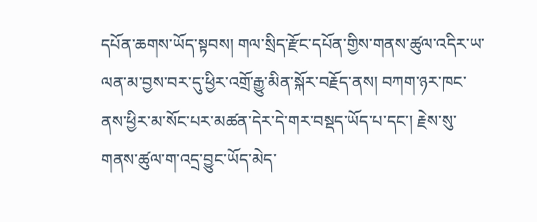དཔོན་ཆགས་ཡོད་སྟབས། གལ་སྲིད་རྫོང་དཔོན་གྱིས་གནས་ཚུལ་འདིར་ཡ་ལན་མ་བྱས་བར་དུ་ཕྱིར་འགྲོ་རྒྱུ་མིན་སྐོར་བརྗོད་ནས། བཀག་ཉར་ཁང་ནས་ཕྱིར་མ་སོང་པར་མཚན་དེར་དེ་གར་བསྡད་ཡོད་པ་དང་། རྗེས་སུ་གནས་ཚུལ་ག་འདྲ་བྱུང་ཡོད་མེད་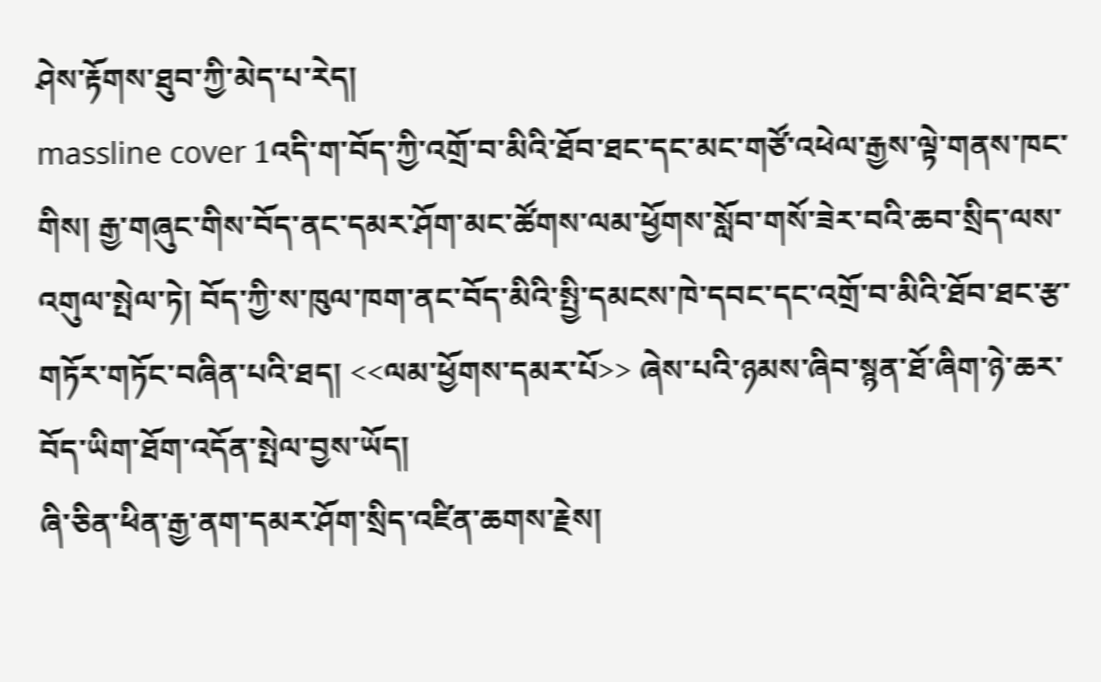ཤེས་རྟོགས་ཐུབ་ཀྱི་མེད་པ་རེད།
massline cover 1འདི་ག་བོད་ཀྱི་འགྲོ་བ་མིའི་ཐོབ་ཐང་དང་མང་གཙོ་འཕེལ་རྒྱས་ལྟེ་གནས་ཁང་གིས། རྒྱ་གཞུང་གིས་བོད་ནང་དམར་ཤོག་མང་ཚོགས་ལམ་ཕྱོགས་སློབ་གསོ་ཟེར་བའི་ཆབ་སྲིད་ལས་འགུལ་སྤེལ་ཏེ། བོད་ཀྱི་ས་ཁུལ་ཁག་ནང་བོད་མིའི་སྤྱི་དམངས་ཁེ་དབང་དང་འགྲོ་བ་མིའི་ཐོབ་ཐང་རྩ་གཏོར་གཏོང་བཞིན་པའི་ཐད། <<ལམ་ཕྱོགས་དམར་པོ>> ཞེས་པའི་ཉམས་ཞིབ་སྙན་ཐོ་ཞིག་ཉེ་ཆར་བོད་ཡིག་ཐོག་འདོན་སྤེལ་བྱས་ཡོད།
ཞི་ཅིན་ཕིན་རྒྱ་ནག་དམར་ཤོག་སྲིད་འཛིན་ཆགས་རྗེས།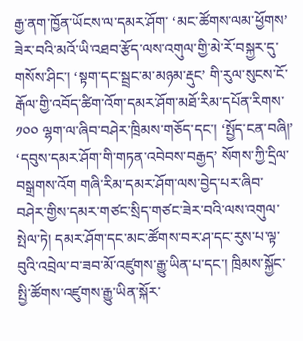རྒྱ་ནག་ཁྱོན་ཡོངས་ལ་དམར་ཤོག་ ‘མང་ཚོགས་ལམ་ཕྱོགས’ ཟེར་བའི་མའོ་ཡི་འཐབ་རྩོད་ལས་འགུལ་གྱི་མེ་རོ་བསྐྱར་དུ་གསོས་ཤིང་། ‘སྟག་དང་སྦྲང་མ་མཉམ་རྡུང’ གི་རུལ་སུངས་ངོ་རྒོལ་གྱི་འབོད་ཚིག་འོག་དམར་ཤོག་མཐོ་རིམ་དཔོན་རིགས་ ༡༠༠ ལྷག་ལ་ཞིབ་བཤེར་ཁྲིམས་གཅོད་དང་། ‘སྤྱོད་ངན་བཞི།’ ‘དབུས་དམར་ཤོག་གི་གཏན་འབེབས་བརྒྱད’ སོགས་ཀྱི་དྲིལ་བསྒྲགས་འོག གཞི་རིམ་དམར་ཤོག་ལས་བྱེད་པར་ཞིབ་བཤེར་གྱིས་དམར་གཙང་སྲིད་གཙང་ཟེར་བའི་ལས་འགུལ་སྤེལ་ཏེ། དམར་ཤོག་དང་མང་ཚོགས་བར་ཤ་དང་རུས་པ་ལྟ་བུའི་འབྲེལ་བ་ཟབ་མོ་འཛུགས་རྒྱུ་ཡིན་པ་དང་། ཁྲིམས་སྐྱོང་སྤྱི་ཚོགས་འཛུགས་རྒྱུ་ཡིན་སྐོར་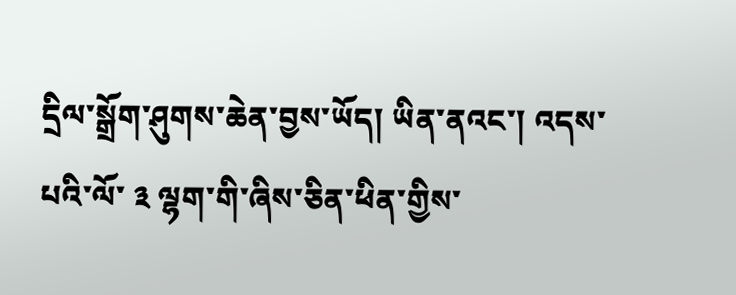དྲིལ་སྒྲོག་ཤུགས་ཆེན་བྱས་ཡོད། ཡིན་ནའང་། འདས་པའི་ལོ་ ༣ ལྷག་གི་ཞིས་ཅིན་ཕིན་གྱིས་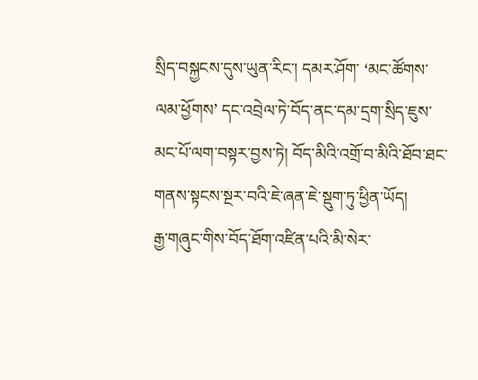སྲིད་བསྐྱངས་དུས་ཡུན་རིང་། དམར་ཤོག་ ‘མང་ཚོགས་ལམ་ཕྱོགས’ དང་འབྲེལ་ཏེ་བོད་ནང་དམ་དྲག་སྲིད་ཇུས་མང་པོ་ལག་བསྟར་བྱས་ཏེ། བོད་མིའི་འགྲོ་བ་མིའི་ཐོབ་ཐང་གནས་སྟངས་སྔར་བའི་ཇེ་ཞན་ཇེ་སྡུག་ཏུ་ཕྱིན་ཡོད།
རྒྱ་གཞུང་གིས་བོད་ཐོག་འཛིན་པའི་མི་སེར་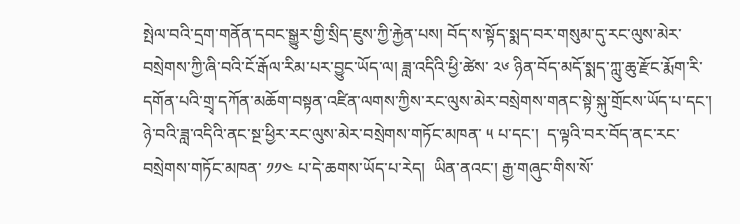སྤེལ་བའི་དྲག་གནོན་དབང་སྒྱུར་གྱི་སྲིད་ཇུས་ཀྱི་རྐྱེན་པས། བོད་ས་སྟོད་སྨད་བར་གསུམ་དུ་རང་ལུས་མེར་བསྲེགས་ཀྱི་ཞི་བའི་ངོ་རྒོལ་རིམ་པར་བྱུང་ཡོད་ལ། ཟླ་འདིའི་ཕྱི་ཚེས་ ༢༦ ཉིན་བོད་མདོ་སྨད་ཀླུ་ཆུ་རྫོང་རྨོག་རི་དགོན་པའི་གྲྭ་དཀོན་མཆོག་བསྟན་འཛིན་ལགས་ཀྱིས་རང་ལུས་མེར་བསྲེགས་གནང་སྟེ་སྐུ་གྲོངས་ཡོད་པ་དང་།  ཉེ་བའི་ཟླ་འདིའི་ནང་སྔ་ཕྱིར་རང་ལུས་མེར་བསྲེགས་གཏོང་མཁན་ ༥ པ་དང་།  ད་ལྟའི་བར་བོད་ནང་རང་བསྲེགས་གཏོང་མཁན་ ༡༡༤ པ་དེ་ཆགས་ཡོད་པ་རེད།  ཡིན་ནའང་། རྒྱ་གཞུང་གིས་སོ་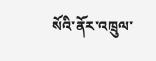སོའི་ནོར་འཁྲུལ་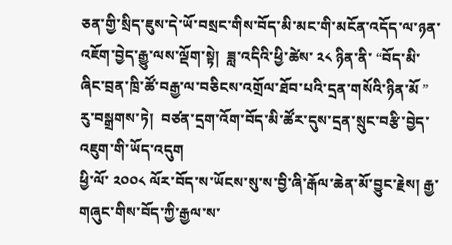ཅན་གྱི་སྲིད་ཇུས་དེ་ཡོ་བསྲང་གིས་བོད་མི་མང་གི་མངོན་འདོད་ལ་ཉན་འཇོག་བྱེད་རྒྱུ་ལས་ལྡོག་སྟེ།  ཟླ་འདིའི་ཕྱི་ཚེས་ ༢༨ ཉིན་ནི་ “བོད་མི་ཞིང་བྲན་ཁྲི་ཚོ་བརྒྱ་ལ་བཅིངས་འགྲོལ་ཐོབ་པའི་དྲན་གསོའི་ཉིན་མོ ” རུ་བསྒྲགས་ཏེ།  བཙན་དྲག་འོག་བོད་མི་ཚོར་དུས་དྲན་སྲུང་བརྩི་བྱེད་འཇུག་གི་ཡོད་འདུག
ཕྱི་ལོ་ ༢༠༠༨ ལོར་བོད་ས་ཡོངས་སུ་ས་བྱི་ཞི་རྒོལ་ཆེན་མོ་བྱུང་རྗེས། རྒྱ་གཞུང་གིས་བོད་ཀྱི་རྒྱལ་ས་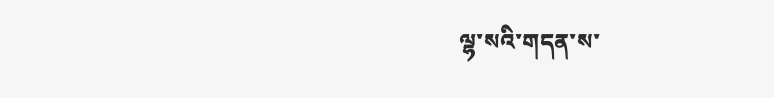ལྷ་སའི་གདན་ས་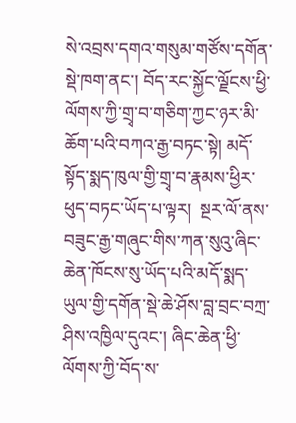སེ་འབྲས་དགའ་གསུམ་གཙོས་དགོན་སྡེ་ཁག་ནང་། བོད་རང་སྐྱོང་ལྗོངས་ཕྱི་ལོགས་ཀྱི་གྲྭ་བ་གཅིག་ཀྱང་ཉར་མི་ཆོག་པའི་བཀའ་རྒྱ་བཏང་སྟེ། མདོ་སྟོད་སྨད་ཁུལ་གྱི་གྲྭ་བ་རྣམས་ཕྱིར་ཕུད་བཏང་ཡོད་པ་ལྟར།  སྔར་ལོ་ནས་བཟུང་རྒྱ་གཞུང་གིས་ཀན་སུའུ་ཞིང་ཆེན་ཁོངས་སུ་ཡོད་པའི་མདོ་སྨད་ཡུལ་གྱི་དགོན་སྡེ་ཆེ་ཤོས་བླ་བྲང་བཀྲ་ཤིས་འཁྱིལ་དུའང་། ཞིང་ཆེན་ཕྱི་ལོགས་ཀྱི་བོད་ས་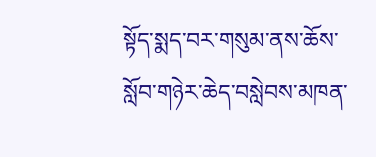སྟོད་སྨད་བར་གསུམ་ནས་ཆོས་སློབ་གཉེར་ཆེད་བསླེབས་མཁན་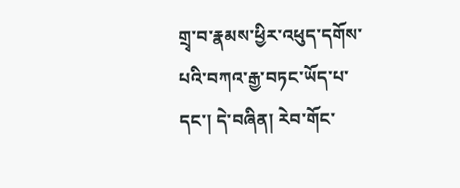གྲྭ་བ་རྣམས་ཕྱིར་འཕུད་དགོས་པའི་བཀའ་རྒྱ་བཏང་ཡོད་པ་དང་། དེ་བཞིན། རེབ་གོང་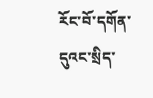རོང་བོ་དགོན་དུའང་སྲིད་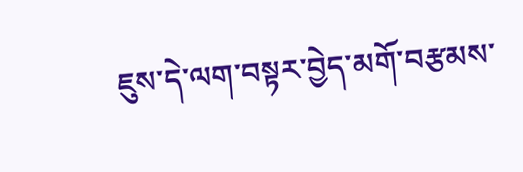ཇུས་དེ་ལག་བསྟར་བྱེད་མགོ་བརྩམས་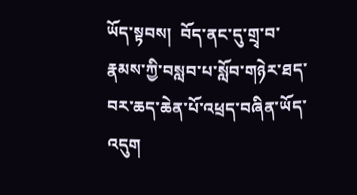ཡོད་སྟབས།  བོད་ནང་དུ་གྲྭ་བ་རྣམས་ཀྱི་བསླབ་པ་སློབ་གཉེར་ཐད་བར་ཆད་ཆེན་པོ་འཕྲད་བཞིན་ཡོད་འདུག